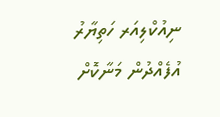ނިއުކްލިއަރ ހަތިޔާރު އުފެއްދުން މަނާކޮށް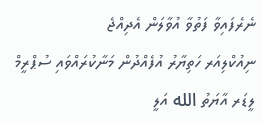ނެރެފައިވާ ފަތުވާ އުވާލަން އެދިއްޖެ
ނިއުކްލިއަރ ހަތިޔާރު އުފެއްދުން މަނާކުރައްވައި ސުޕްރީމް ލީޑަރ އާޔަތު الله އަލީ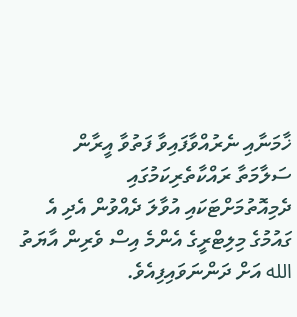ޚާމަނާއި ނެރުއްވާފައިވާ ފަތުވާ އީރާން ސަލާމަތާ ރައްކާތެރިކަމުގައި ދެމިއޮތުމަށްޓަކައި އުވާލަ ދެއްވުން އެދި އެ ގައުމުގެ މިލިޓްރީގެ އެންމެ އިސް ވެރިން އާޔަތު الله އަށް ދަންނަވައިފިއެވެ.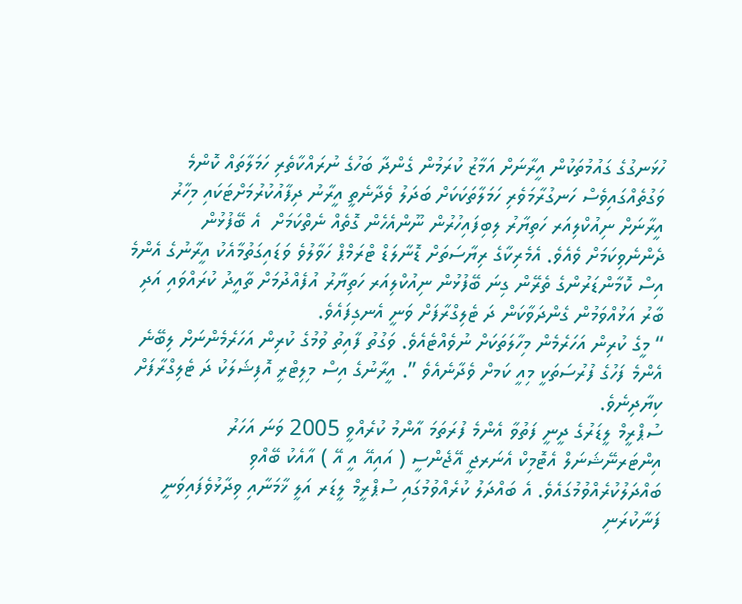ހުޅަނގުގެ ގައުމުތަކުން އީރާނަށް އަމާޒު ކުރަމުން ގެންދާ ބަހުގެ ނުރައްކާތެރި ހަމަލާތައް ކޮންމެ ވަގުތެއްގައިވެސް ހަނގުރާމަވެރި ހަމަލާތަކަކަށް ބަދަލު ވެދާނެތީ އީރާނު ދިފާއުކުރުމަށްޓަކައި މިހާރު އީރާނަށް ނިއުކްލިއަރ ހަތިޔާރު ލިބިފައިހުރުން ނޫންއެހެން ގޮތެއް ނެތްކަމަށް  އެ ބޭފުޅުން ދެންނެވިކަމަށް ވެއެވެ. އެމެރިކާގެ ރިޔާސަތަށް ޑޮނާލަޑް ޓްރަމްޕް ހަވާލުވެ ވަޑައިގަތުމާއެކު އީރާނުގެ އެންމެ އިސް ކޮމާންޑަރުންގެ ތެރޭން ގިނަ ބޭފުޅުން ނިއުކްލިއަރ ހަތިޔާރު އުފެއްދުމަށް ތާއީދު ކުރައްވައި އަދި ބާރު އަޅުއްވަމުން ގެންދަވާކަން ދަ ޓެލިގްރާފަށް ވަނީ އެނގިފައެވެ.
“ މީގެ ކުރިން އަހަރެމެން މިހާލަތަކަށް ނުވެއްޓެއެވެ. ވަގުތު ފާއިތު ވުމުގެ ކުރިން އަހަރެމެންނަށް ލިބޭނެ އެންމެ ފަހުގެ ފުރުސަތަކީ މިއީ ކަމށް ވެދާނެއެވެ ”. އީރާނުގެ އިސް މިލިޓްރީ އޮފިޝަލަކު ދަ ޓެލިގްރާފަށް ކިޔާދިނެވެ.
ސުޕްރީމް ލީޑަރުގެ ދީނީ ފަތުވާ އެންމެ ފުރަތަމަ އާންމު ކުރެއްވީ 2005 ވަނަ އަހަރު އިންޓަރނޭޝަނަލް އެޓޮމިކް އެނަރޖީ އޭޖެންސީ ( އައިއޭ އީ އޭ ) އާއެކު ބޭއްވި ބައްދަލުކުރެއްވުމުގައެވެ. އެ ބައްދަލު ކުރެއްވުމުގައި ސުޕްރީމް ލީޑަރ އަލީ ޚާމަނާއި ވިދާޅުވެފައިވަނީ ފަނާކުރަނި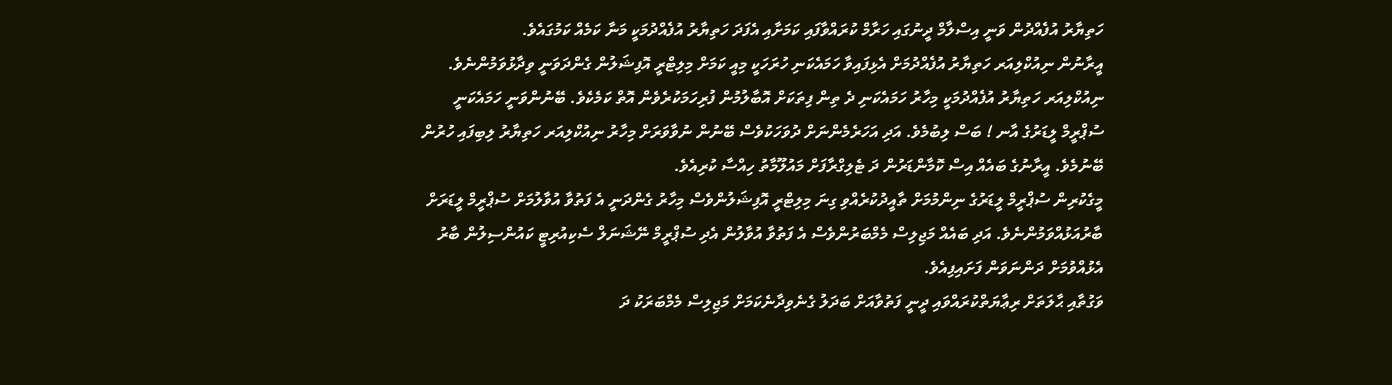ހަތިޔާރު އުފެއްދުން ވަނީ އިސްލާމް ދީނުގައި ހަރާމް ކުރައްވާފައި ކަމަށާއި އެފަދަ ހަތިޔާރު އުފެއްދުމަކީ މަނާ ކަމެއް ކަމުގައެވެ.
އީރާނުން ނިއުކްލިއަރ ހަތިޔާރު އުފެއްދުމަށް އެޅިފައިވާ ހަމައެކަނި ހުރަހަކީ މިއީ ކަމަށް މިލިޓްރީ އޮފިޝަލުން ގެންދަވަނީ ވިދާޅުވަމުންނެވެ.
ނިއުކްލިއަރ ހަތިޔާރު އުފެއްދުމަކީ މިހާރު ހަމައެކަނި ދެ ތިން ފިތަކަށް އޮބާލުމުން ފުރިހަމަކުރެވެން އޮތް ކަމެކެވެ. ބޭނުންވަނީ ހަމައެކަނީ ސުޕްރީމް ލީޑަރުގެ އާނ ! ބަސް ލިބުމެވެ. އަދި އަހަރެމެންނަށް ދުވަހަކުވެސް ބޭނުން ނުވާވަރަށް މިހާރު ނިއުކްލިއަރ ހަތިޔާރު ލިބިފައި ހުރުން ބޭނުމެވެ. އީރާނުގެ ބައެއް އިސް ކޮމާންޑަރުން ދަ ޓެލިގްރާފަށް މައުލޫމާތު ހިއްސާ ކުރިއެވެ.
މީގެކުރިން ސުޕްރީމް ލީޑަރުގެ ނިންމުމަށް ތާއީދުކުރެއްވި ގިނަ މިލިޓްރީ އޮފިޝަލުންވެސް މިހާރު ގެންދަނީ އެ ފަތުވާ އުވާލުމަށް ސުޕްރީމް ލީޑަރަށް ބާރުއަޅުއްވަމުންނެވެ. އަދި ބައެއް މަޖިލިސް މެމްބަރުންވެސް އެ ފަތުވާ އުވާލުން އެދި ސުޕްރީމް ނޭޝަނަލް ސެކިއުރިޓީ ކައުންސިލުން ބާރު އެޅުއްވުމަށް ދަންނަވަން ފަށައިފިއެވެ.
ވަގުތާއި ޙާލަތަށް ރިޢާޔަތްކުރައްވައި ދީނީ ފަތުވާއަށް ބަދަލު ގެނެވިދާނެކަމަށް މަޖިލިސް މެމްބަރަކު ދަ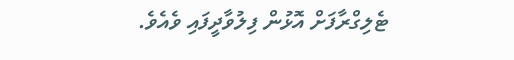ޓެލިގްރާފަށް އޮޅުން ފިލުވާދީފައި ވެއެވެ.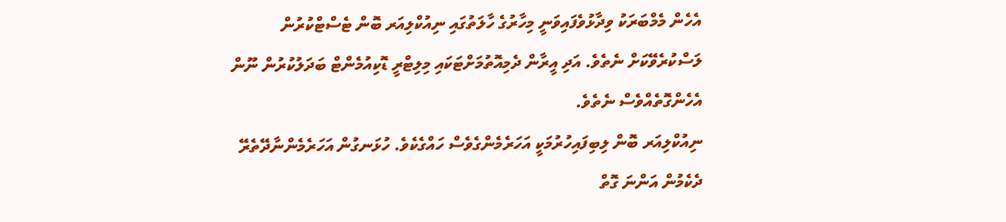އެހެން މެމްބަރަކު ވިދާޅުވެފައިވަނީ މިހާރުގެ ހާލަތުގައި ނިއުކްލިއަރ ބޮން ޓެސްޓްކުރުން ލަސްކުރެވޭކަށް ނެތެވެ. އަދި އީރާން ދެމިއޮތުމަށްޓަކައި މިލިޓްރީ ޑޮކިއުމެންޓް ބަދަލުކުރުން ނޫން އެހެންގޮތެއްވެސް ނެތެވެ.
ނިއުކްލިއަރ ބޮން ލިބިފައިހުރުމަކީ އަހަރެމެންގެވެސް ހައްގެކެވެ. ހުޅަނގުން އަހަރެމެންނާދޭތެރޭ ދެކެމުން އަންނަ ގޮތް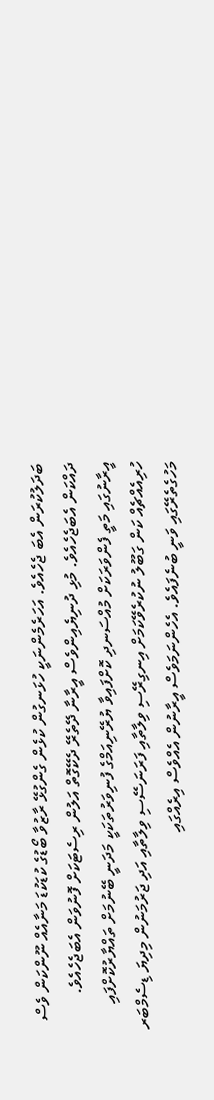ބަދަލުކުރަން އެބަ ޖެހެއެވެ. އަހަރެމެންނަކީ ހުޅަނގުން ކުޅެން ގެންގުޅޭ ރާޒުވާ ބޯޑުގެ ކުޑަކުޑަ މަނާއެއް ނޫންކަން ވެސް ދައްކަން އެބަޖެހެއެވެ. މުޅި ދުނިޔެއިންވެސް އީރާނާ ދޭތެރޭ ދެކޭގޮތް އަލުން ރިސެޓަކަށް ފޮނުވަން އެބަޖެހެއެވެ.
އީރާނުގައި މަތީ ފެންވަރަކަށް މުއްސަނދި ކޮށްފައިވާ ޔުރޭނިއަމްގެ ފުނިވަރުތަކަކީ މަދަނީ ބޭނުމަށް ތައްޔާރުކޮށްފައި ހުރިއެއްޗެއް ކަން ގަބޫލު ނުކުރެވޭކަމަށް އިނގިރޭސި ވިލާތާއި ފަރަނަސޭސި ވިލާތާއި އަދި ޖަރުމަނުން މިދިޔަ ޑިސެމްބަރ މަހުގެތެރޭގައި ވަނީ ބުނެފައެވެ. އެހެންނަމަވެސް އީރާނުން އެއްވެސް އިރެއްގައި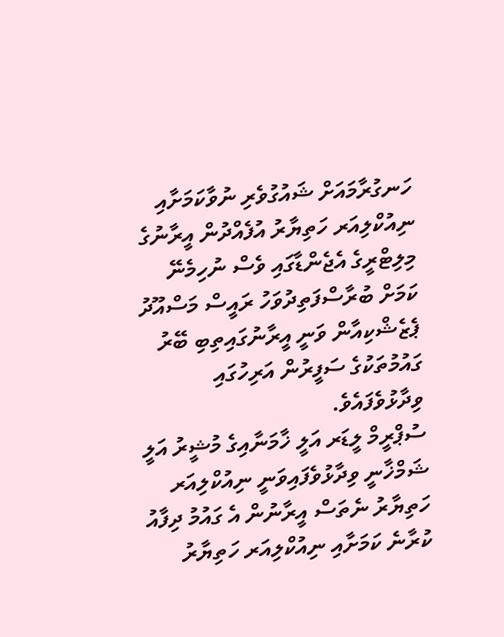ހަނގުރާމައަށް ޝައުގުވެރި ނުވާކަމަށާއި ނިއުކްލިއަރ ހަތިޔާރު އުފެއްދުން އީރާނުގެ މިލިޓްރީގެ އެޖެންޑާގައި ވެސް ނުހިމެނޭ ކަމަށް ބުރާސްފަތިދުވަހު ރައީސް މަސްއޫދު ޕެޒެޝްކިއާން ވަނީ އީރާނުގައިތިބި ބޭރު ގައުމުތަކުގެ ސަފީރުން އަރިހުގައި ވިދާޅުވެފައެވެ.
ސުޕްރީމް ލީޑަރ އަލީ ޚާމަނާއިގެ މުޝީރު އަލީ ޝަމްޚާނީ ވިދާޅުވެފައިވަނީ ނިއުކްލިއަރ ހަތިޔާރު ނެތަސް އީރާނުން އެ ގައުމު ދިފާއު ކުރާނެ ކަމަށާއި ނިއުކްލިއަރ ހަތިޔާރު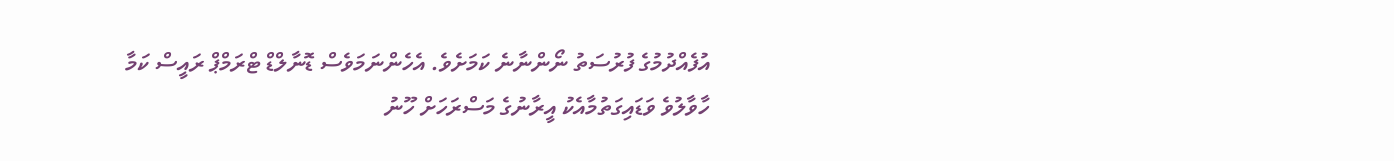އުފެއްދުމުގެ ފުރުސަތު ނޯންނާނެ ކަމަށެވެ. އެހެންނަމަވެސް ޑޮނާލްޑް ޓްރަމްޕް ރައީސް ކަމާ ހާވާލުވެ ވަޑައިގަތުމާއެކު އީރާނުގެ މަސްރަހަށް ހޫނު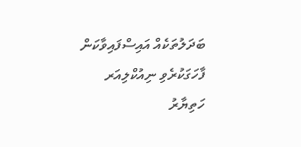ބަދަލުތަކެއް އައިސްފައިވާކަން ފާހަގަކުރެވި ނިއުކްލިއަރ ހަތިޔާރު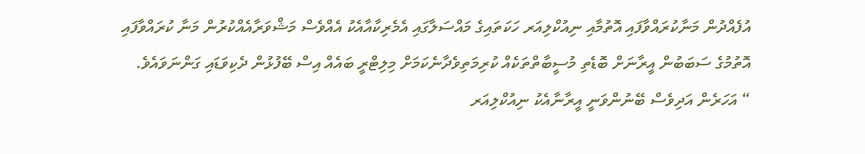އުފެއްދުން މަނާކުރައްވާފައި އޮތުމާއި ނިއުކްލިއަރ ހަކަތައިގެ މައްސަލާގައި އެމެރިކާއާއެކު އެއްވެސް މަޝްވަރާއެއްކުރުން މަނާ ކުރައްވާފައި އޮތުމުގެ ސަބަބުން އީރާނަށް ބޮޑެތި މުސީބާތްތަކެއް ކުރިމަތިވެދާނެކަމަށް މިލިޓްރީ ބައެއް އިސް ބޭފުޅުން ދެކިވަޑައި ގަންނަވައެވެ.
“ އަހަރެން އަދިވެސް ބޭނުންވަނީ އީރާނާއެކު ނިއުކްލިއަރ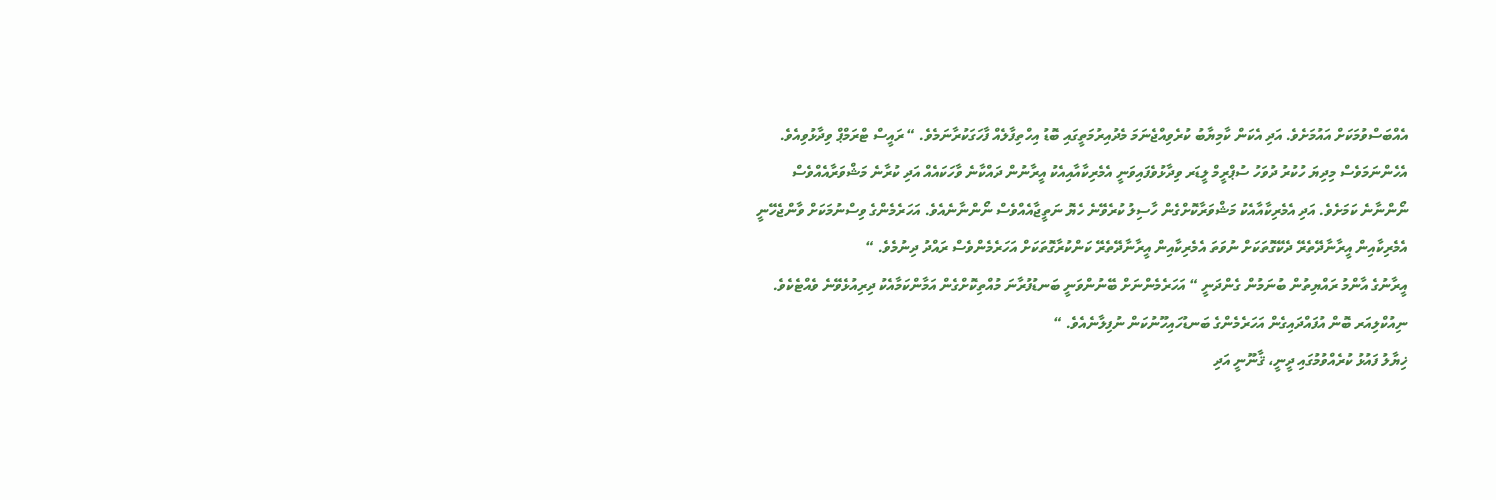އެއްބަސްވުމަކަށް އައުމަށެވެ. އަދި އެކަން ކާމިޔާބު ކުރެވިއްޖެނަމަ މެދުއިރުމަތީގައި ބޮޑު އިހްތިފާލެއް ފާހަގަކުރާނަމެވެ. “ ރައީސް ޓްރަމްޕް ވިދާޅުވިއެވެ. އެހެންނަމަވެސް މިދިޔަ ހުކުރު ދުވަހު ސުޕްރީމް ލީޑަރ ވިދާޅުވެފައިވަނީ އެމެރިކާއާއިއެކު އީރާނުން ދައްކާނެ ވާހަކައެއް އަދި ކުރާނެ މަޝްވަރާއެއްވެސް ނޯންނާނެ ކަމަށެވެ. އަދި އެމެރިކާއާއެކު މަޝްވަރާކޮށްގެން ހާސިލު ކުރެވޭނެ ހެޔޮ ނަތީޖާއެއްވެސް ނޯންނާނެއެވެ. އަހަރެމެންގެ ވިސްނުމަކަށް ވާންޖެހޭނީ އެމެރިކާއިން އީރާނާދޭތެރޭ ދެކޭގޮތަކަށް ނުވަތަ އެމެރިކާއިން އީރާނާދޭތެރޭ ކަންކުރާގޮތަކަށް އަހަރެމެންވެސް ރައްދު ދިނުމެވެ. “
އީރާނުގެ އާންމު ރައްޔިތުން ބުނަމުން ގެންދަނީ “ އަހަރެމެންނަށް ބޭނުންވަނީ ބަނޑުފުރާނަ މުއްތިކޮށްގެން އަމާންކަމާއެކު ދިރިއުޅެވޭނެ ވެއްޓެކެވެ. ނިއުކްލިއަރ ބޮން އުފައްދައިގެން އަހަރެމެންގެ ބަނޑުހައިހޫނުކަން ނުފިލާނެއެވެ. “
ޚިޔާލު ފައުޅު ކުރެއްވުމުގައި ދީނީ، ޤާނޫނީ އަދި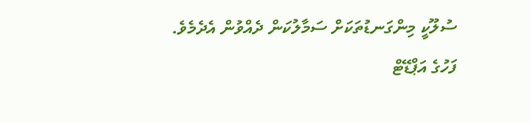ސުލޫކީ މިންގަނޑުތަކަށް ސަމާލުކަން ދެއްވުން އެދެމެވެ.
ފަހުގެ އަޕްޑޭޓް